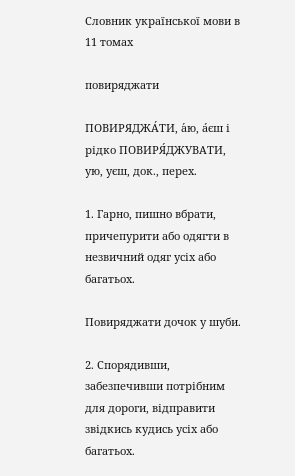Словник української мови в 11 томах

повиряджати

ПОВИРЯДЖА́ТИ, а́ю, а́єш і рідко ПОВИРЯ́ДЖУВАТИ, ую, уєш, док., перех.

1. Гарно, пишно вбрати, причепурити або одягти в незвичний одяг усіх або багатьох.

Повиряджати дочок у шуби.

2. Спорядивши, забезпечивши потрібним для дороги, відправити звідкись кудись усіх або багатьох.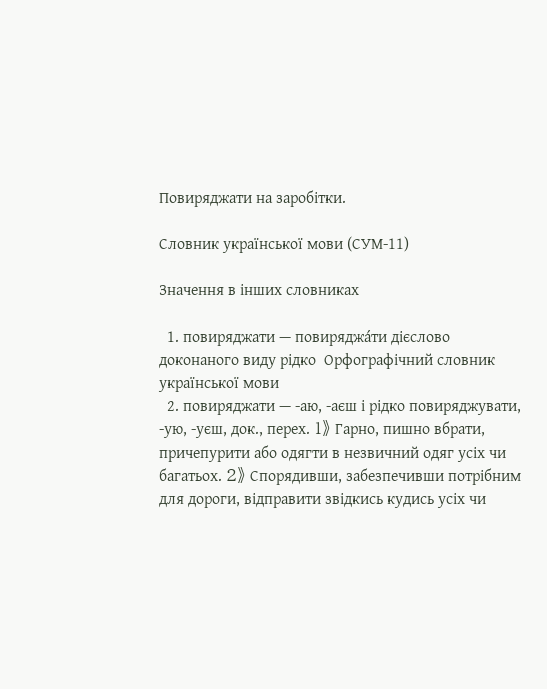Повиряджати на заробітки.

Словник української мови (СУМ-11)

Значення в інших словниках

  1. повиряджати — повиряджа́ти дієслово доконаного виду рідко  Орфографічний словник української мови
  2. повиряджати — -аю, -аєш і рідко повиряджувати, -ую, -уєш, док., перех. 1》 Гарно, пишно вбрати, причепурити або одягти в незвичний одяг усіх чи багатьох. 2》 Спорядивши, забезпечивши потрібним для дороги, відправити звідкись кудись усіх чи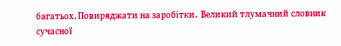багатьох. Повиряджати на заробітки.  Великий тлумачний словник сучасної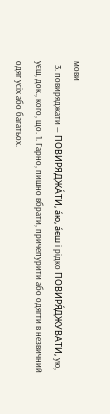мови
  3. повиряджати — ПОВИРЯДЖА́ТИ, а́ю, а́єш і рідко ПОВИРЯ́ДЖУВАТИ, ую, уєш, док., кого, що. 1. Гарно, пишно вбрати, причепурити або одягти в незвичний одяг усіх або багатьох.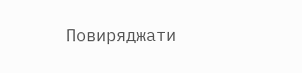Повиряджати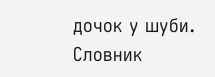дочок у шуби.  Словник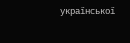української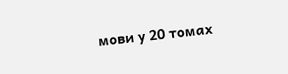мови у 20 томах